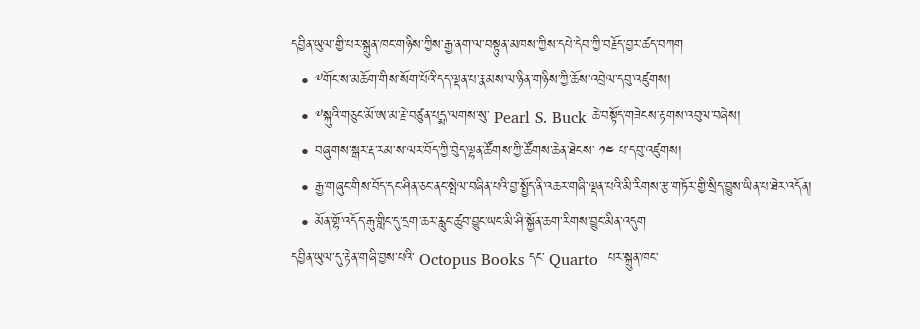དབྱིན་ཡུལ་གྱི་པར་སྐྲུན་ཁང་གཉིས་ཀྱིས་རྒྱ་ནག་ལ་བསྟུན་མཁས་ཀྱིས་དཔེ་དེབ་ཀྱི་བརྗོད་བྱར་ཚད་བཀག
  • ༸གོང་ས་མཆོག་གིས་སོག་པོའི་དད་ལྡན་པ་རྣམས་ལ་ཉིན་གཉིས་ཀྱི་ཆོས་འབྲེལ་དབུ་འཛུགས།
  • ༸སྐུའི་གཅུང་མོ་ཨ་མ་རྗེ་བཙུན་པདྨ་ལགས་སུ་ Pearl S. Buck ཆེ་བསྟོད་གཟེངས་རྟགས་འབུལ་བཞེས།
  • བཞུགས་སྒར་རྡ་རམ་ས་ལར་བོད་ཀྱི་བེུད་ལྷན་ཚོགས་ཀྱི་ཚོགས་ཆེན་ཐེངས་ ༡༤ པ་དབུ་འཛུགས།
  • རྒྱ་གཞུང་གིས་བོད་དང་ཤིན་ཅང་ནང་སྤེལ་བཞིན་པའི་བྱ་སྤྱོད་ནི་འཆར་གཞི་ལྡན་པའི་མི་རིགས་རྩ་གཏོར་གྱི་སྲིད་བྱུས་ཡིན་པ་ཐེར་འདོན།
  • མོན་གྷོ་འདོད་རྒུ་གླིང་དུ་དྲག་ཆར་རླུང་ཚུབ་བྱུང་ཡང་མི་ཤི་སྐྱོན་ཆག་རིགས་བྱུང་མིན་འདུག
དབྱིན་ཡུལ་དུ་རྟེན་གཞི་བྱས་པའི་ Octopus Books དང་ Quarto  པར་སྐྲུན་ཁང་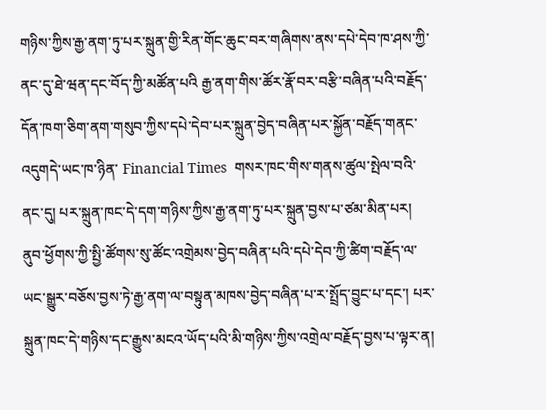གཉིས་ཀྱིས་རྒྱ་ནག་ཏུ་པར་སྐྲུན་གྱི་རིན་གོང་ཆུང་བར་གཞིགས་ནས་དཔེ་དེབ་ཁ་ཤས་ཀྱི་ནང་དུ་ཐེ་ཝན་དང་བོད་ཀྱི་མཚོན་པའི རྒྱ་ནག་གིས་ཚོར་རྣོ་བར་བརྩི་བཞིན་པའི་བརྗོད་དོན་ཁག་ཅིག་ནག་གསུབ་ཀྱིས་དཔེ་དེབ་པར་སྐྲུན་བྱེད་བཞིན་པར་སྐྱོན་བརྗོད་གནང་འདུགདེ་ཡང་ཁ་ཉིན་ Financial Times  གསར་ཁང་གིས་གནས་ཚུལ་སྤེལ་བའི་ནང་དུ། པར་སྐྲུན་ཁང་དེ་དག་གཉིས་ཀྱིས་རྒྱ་ནག་ཏུ་པར་སྐྲུན་བྱས་པ་ཙམ་མིན་པར། ནུབ་ཕྱོགས་ཀྱི་སྤྱི་ཚོགས་སུ་ཚོང་འགྲེམས་བྱེད་བཞིན་པའི་དཔེ་དེབ་ཀྱི་ཚིག་བརྗོད་ལ་ཡང་སྒྱུར་བཅོས་བྱས་ཏེ་རྒྱ་ནག་ལ་བསྟུན་མཁས་བྱེད་བཞིན་པ་ར་སྤྲོད་བྱུང་པ་དང་། པར་སྐྲུན་ཁང་དེ་གཉིས་དང་རྒྱུས་མངའ་ཡོད་པའི་མི་གཉིས་ཀྱིས་འགྲེལ་བརྗོད་བྱས་པ་ལྟར་ན།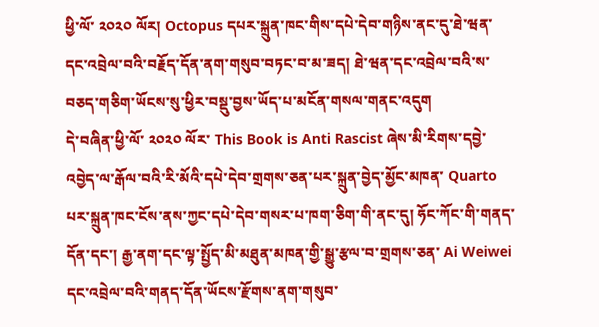ཕྱི་ལོ་ ༢༠༢༠ ལོར། Octopus དཔར་སྐྲུན་ཁང་གིས་དཔེ་དེབ་གཉིས་ནང་དུ་ཐེ་ཝན་དང་འབྲེལ་བའི་བརྗོད་དོན་ནག་གསུབ་བཏང་བ་མ་ཟད། ཐེ་ཝན་དང་འབྲེལ་བའི་ས་བཅད་གཅིག་ཡོངས་སུ་ཕྱིར་བསྡུ་བྱས་ཡོད་པ་མངོན་གསལ་གནང་འདུག
དེ་བཞིན་ཕྱི་ལོ་ ༢༠༢༠ ལོར་ This Book is Anti Rascist ཞེས་མི་རིགས་དབྱེ་འབྱེད་ལ་རྒོལ་བའི་རི་མོའི་དཔེ་དེབ་གྲགས་ཅན་པར་སྐྲུན་བྱེད་མྱོང་མཁན་ Quarto  པར་སྐྲུན་ཁང་ངོས་ནས་ཀྱང་དཔེ་དེབ་གསར་པ་ཁག་ཅིག་གི་ནང་དུ། ཧོང་ཀོང་གི་གནད་དོན་དང་། རྒྱ་ནག་དང་ལྟ་སྤྱོད་མི་མཐུན་མཁན་གྱི་སྒྱུ་རྩལ་བ་གྲགས་ཅན་ Ai Weiwei དང་འབྲེལ་བའི་གནད་དོན་ཡོངས་རྫོགས་ནག་གསུབ་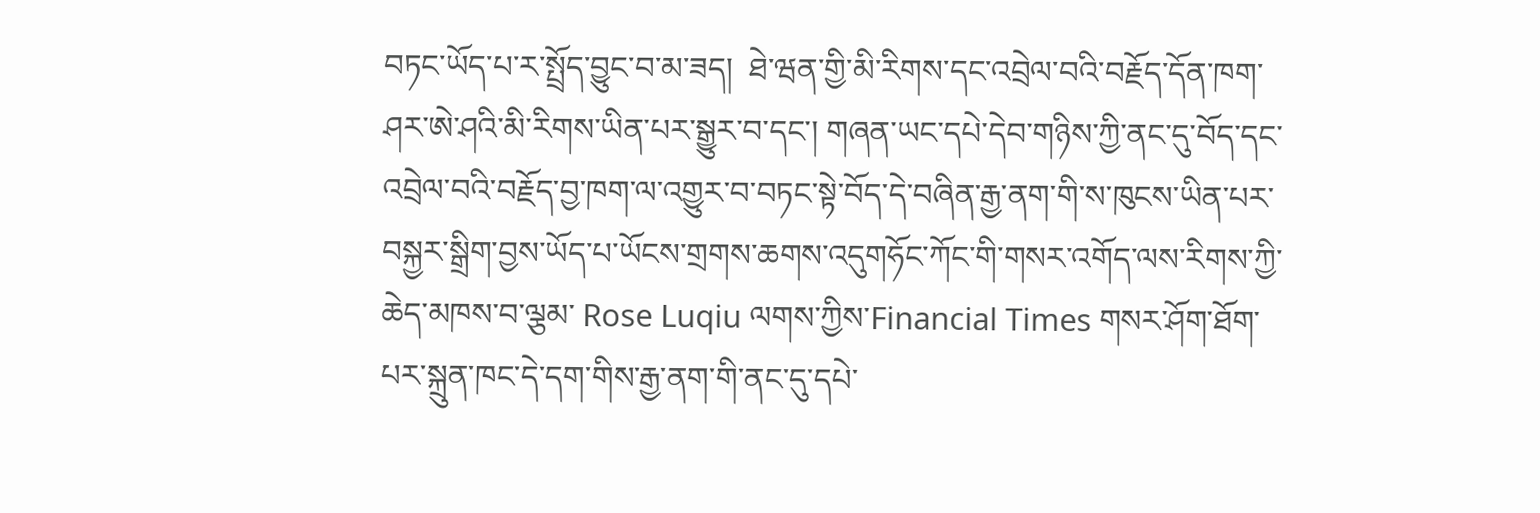བཏང་ཡོད་པ་ར་སྤྲོད་བྱུང་བ་མ་ཟད།  ཐེ་ཝན་གྱི་མི་རིགས་དང་འབྲེལ་བའི་བརྗོད་དོན་ཁག་ཤར་ཨེ་ཤའི་མི་རིགས་ཡིན་པར་སྒྱུར་བ་དང་། གཞན་ཡང་དཔེ་དེབ་གཉིས་ཀྱི་ནང་དུ་བོད་དང་འབྲེལ་བའི་བརྗོད་བྱ་ཁག་ལ་འགྱུར་བ་བཏང་སྟེ་བོད་དེ་བཞིན་རྒྱ་ནག་གི་ས་ཁུངས་ཡིན་པར་བསྐྱར་སྒྲིག་བྱས་ཡོད་པ་ཡོངས་གྲགས་ཆགས་འདུགཧོང་ཀོང་གི་གསར་འགོད་ལས་རིགས་ཀྱི་ཆེད་མཁས་བ་ལྕམ་ Rose Luqiu ལགས་ཀྱིས་Financial Times གསར་ཤོག་ཐོག་པར་སྐྲུན་ཁང་དེ་དག་གིས་རྒྱ་ནག་གི་ནང་དུ་དཔེ་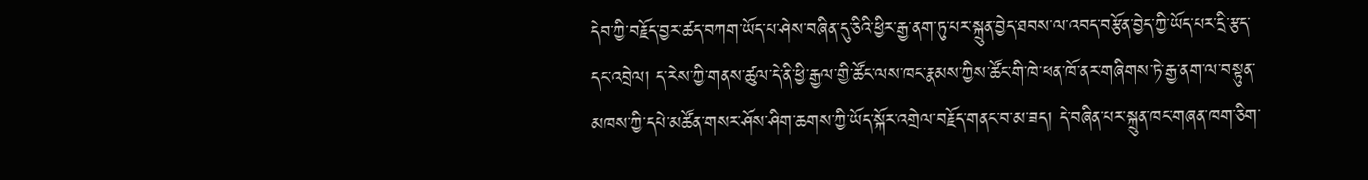དེབ་ཀྱི་བརྗོད་བྱར་ཚད་བཀག་ཡོད་པ་ཤེས་བཞིན་དུ་ཅིའི་ཕྱིར་རྒྱ་ནག་ཏུ་པར་སྐྲུན་བྱེད་ཐབས་ལ་འབད་བརྩོན་བྱེད་ཀྱི་ཡོད་པར་དྲི་རྩད་དང་འབྲེལ། ད་རེས་ཀྱི་གནས་ཚུལ་དེ་ནི་ཕྱི་རྒྱལ་གྱི་ཚོང་ལས་ཁང་རྣམས་ཀྱིས་ཚོང་གི་ཁེ་ཕན་ཁོ་ནར་གཞིགས་ཏེ་རྒྱ་ནག་ལ་བསྟུན་མཁས་ཀྱི་དཔེ་མཚོན་གསར་ཤོས་ཤིག་ཆགས་ཀྱི་ཡོད་སྐོར་འགྲེལ་བརྗོད་གནང་བ་མ་ཟད། དེ་བཞིན་པར་སྐྲུན་ཁང་གཞན་ཁག་ཅིག་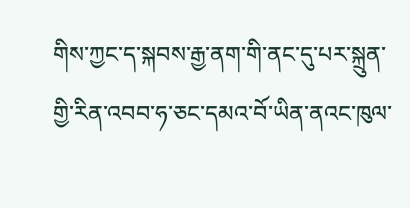གིས་ཀྱང་ད་སྐབས་རྒྱ་ནག་གི་ནང་དུ་པར་སྐྲུན་གྱི་རིན་འབབ་ཧ་ཅང་དམའ་བོ་ཡིན་ནའང་ཁུལ་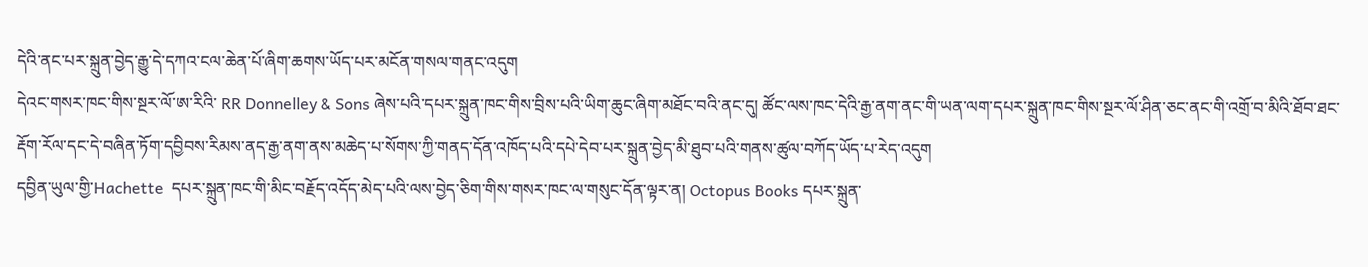དེའི་ནང་པར་སྐྲུན་བྱེད་རྒྱུ་དེ་དཀའ་ངལ་ཆེན་པོ་ཞིག་ཆགས་ཡོད་པར་མངོན་གསལ་གནང་འདུག
དེའང་གསར་ཁང་གིས་སྔར་ལོ་ཨ་རིའི་ RR Donnelley & Sons ཞེས་པའི་དཔར་སྐྲུན་ཁང་གིས་བྲིས་པའི་ཡིག་ཆུང་ཞིག་མཐོང་བའི་ནང་དུ། ཚོང་ལས་ཁང་དེའི་རྒྱ་ནག་ནང་གི་ཡན་ལག་དཔར་སྐྲུན་ཁང་གིས་སྔར་ལོ་ཤིན་ཅང་ནང་གི་འགྲོ་བ་མིའི་ཐོབ་ཐང་རྡོག་རོལ་དང་དེ་བཞིན་ཏོག་དབྱིབས་རིམས་ནད་རྒྱ་ནག་ནས་མཆེད་པ་སོགས་ཀྱི་གནད་དོན་འཁོད་པའི་དཔེ་དེབ་པར་སྐྲུན་བྱེད་མི་ཐུབ་པའི་གནས་ཚུལ་བཀོད་ཡོད་པ་རེད་འདུག
དབྱིན་ཡུལ་གྱི་Hachette  དཔར་སྐྲུན་ཁང་གི་མིང་བརྗོད་འདོད་མེད་པའི་ལས་བྱེད་ཅིག་གིས་གསར་ཁང་ལ་གསུང་དོན་ལྟར་ན། Octopus Books དཔར་སྐྲུན་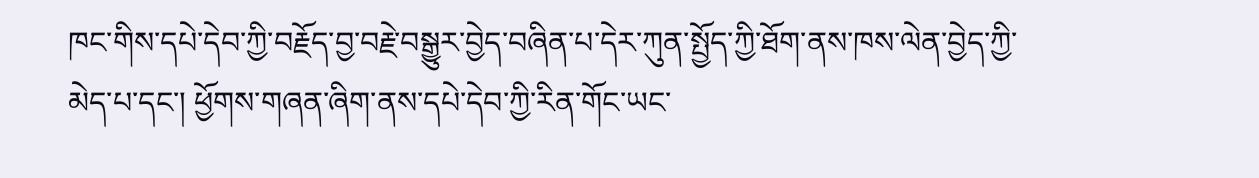ཁང་གིས་དཔེ་དེབ་ཀྱི་བརྗོད་བྱ་བརྗེ་བསྒྱུར་བྱེད་བཞིན་པ་དེར་ཀུན་སྤྱོད་ཀྱི་ཐོག་ནས་ཁས་ལེན་བྱེད་ཀྱི་མེད་པ་དང་། ཕྱོགས་གཞན་ཞིག་ནས་དཔེ་དེབ་ཀྱི་རིན་གོང་ཡང་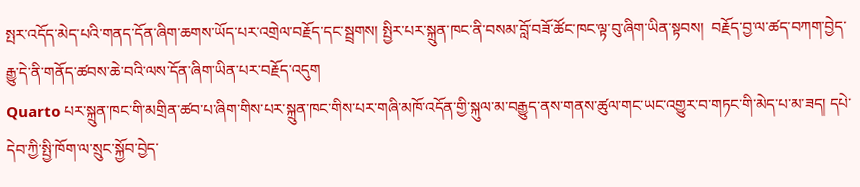སྤར་འདོད་མེད་པའི་གནད་དོན་ཞིག་ཆགས་ཡོད་པར་འགྲེལ་བརྗོད་དང་སྦྲགས། སྤྱིར་པར་སྐྲུན་ཁང་ནི་བསམ་བློ་བཟོ་ཚོང་ཁང་ལྟ་བུ་ཞིག་ཡིན་སྟབས།  བརྗོད་བྱ་ལ་ཚད་བཀག་བྱེད་རྒྱུ་དེ་ནི་གནོད་ཚབས་ཆེ་བའི་ལས་དོན་ཞིག་ཡིན་པར་བརྗོད་འདུག
Quarto པར་སྐྲུན་ཁང་གི་མགྲིན་ཚབ་པ་ཞིག་གིས་པར་སྐྲུན་ཁང་གིས་པར་གཞི་མཁོ་འདོན་གྱི་སྐུལ་མ་བརྒྱུད་ནས་གནས་ཚུལ་གང་ཡང་འགྱུར་བ་གཏང་གི་མེད་པ་མ་ཟད། དཔེ་དེབ་ཀྱི་སྤྱི་ཁོག་ལ་སྲུང་སྐྱོབ་བྱེད་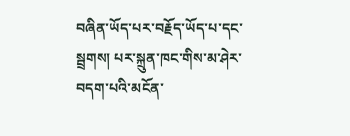བཞིན་ཡོད་པར་བརྗོད་ཡོད་པ་དང་སྦྲགས། པར་སྐྲུན་ཁང་གིས་མ་ཤེར་བདག་པའི་མངོན་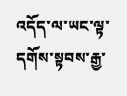འདོད་ལ་ཡང་ལྟ་དགོས་སྟབས་རྒྱ་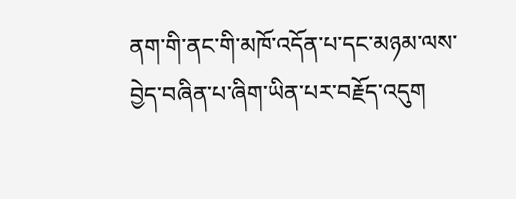ནག་གི་ནང་གི་མཁོ་འདོན་པ་དང་མཉམ་ལས་བྱེད་བཞིན་པ་ཞིག་ཡིན་པར་བརྗོད་འདུག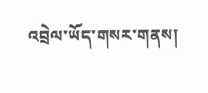འབྲེལ་ཡོད་གསར་གནས།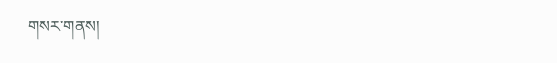གསར་གནས།